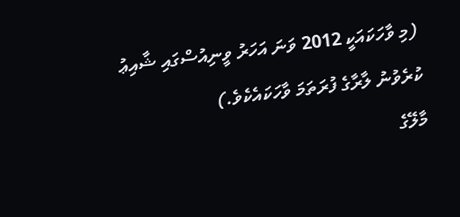(މި ވާހަކައަކީ 2012 ވަނަ އަހަރު ވީނިއުސްގައި ޝާއިޢު ކުރެވުނު ލާރާގެ ފުރަތަމަ ވާހަކައެކެވެ.)
މާލޭގެ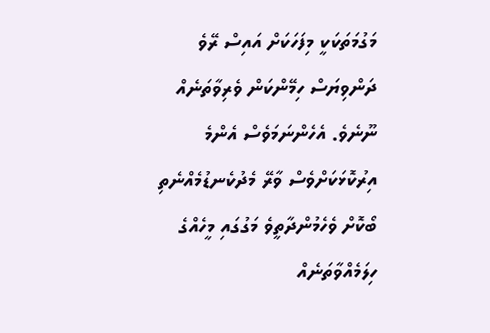މަގުމަތަކަކީ މިފަހަކަށް އައިސް ރޭވެ ދަންވިޔަސް ހިމޭންކަން ވެރިވާތަނެއް ނޫނެވެ. އެހެންނަމަވެސް އެންމެ އިރުކޮޅަކަށްވެސް ވާރޭ މެދުކެނޑުމެއްނެތި ބޯކޮށް ވެހެމުންދާތީވެ މަގުގައި މީހެއްގެ ހިލަމެއްވާތަނެއް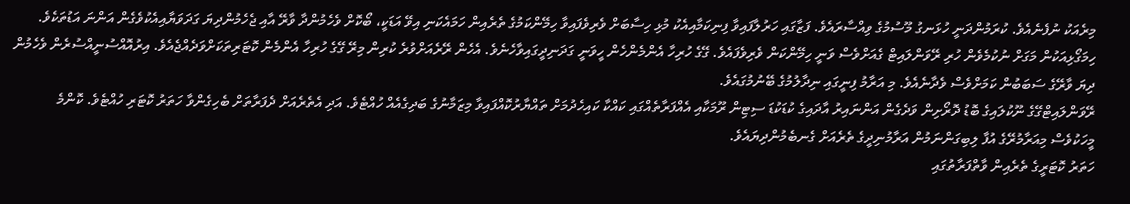މިރެއަކު ނުފެނެއެވެ. ކުރަމުންދަނީ ހުޅަނގު މޫސުމުގެ ވިއްސާރައެވެ. ފަޒާގައި ހަރުލާފައިވާ ފިނިކަމާއިއެކު މުޅި ހިސާބަށް ވެރިވެފައިވާ ހިމޭންކަމުގެ ތެރެއިން ހަމައެކަނި އިވޭ އަޑަކީ، ބޯކޮށް ވެހެމުންދާ ވާރޭ އާއި ޖެހެމުންދިޔަ ގަދަވަޔާއިއެކުވެގެން އަންނަ އަޑުތަކެވެ. ހިމަގޯޅިއަކުން މަގަށް ނުކުމެވެން ހުރި ރޭވަންލައިޓް ގެއަށްވެސް ވަނީ ހިމޭންކަން ވެރިވެފައެވެ. ގޭގެ ހުރިހާ އެންމެންހެން ހީވަނީ ގަދަނިދީގައިވާހެނެވެ. އެހެން ރޭރެއަށްވުރެ ކުރިން މިރޭ ގޭގެ ހުރިހާ އެންމެން ކޮޓަރިތަކަށްވަދެއްޖެއެވެ. އިރުއޮއްސުނީއްސުރެން ވެހެމުން ދިޔަ ވާރޭގެ ސަބަބުން ކަމަށްވެސް ވެދާނެއެވެ. މި އަރާމު ފިނީގައި ނިދާލުމުގެ ބޭނުމުގައެވެ.
ރޭވަންލައިޓްގޭގެ ނޫކުލައިގެ ބޮޑު ދޮރޯށިން ވަދެގެން އަންނައިރު އާދައިގެ ކުޑަކުޑަ ސިޓިން ރޫމަކާއި އެއްފަރާތެއްގައި ކައްކާ ކައިހެދުމަށް ތައްޔާރުކޮއްފައިވާ މިޒަމާނުގެ ބަދިގެއެއް ހުއްޓެވެ. އަދި އެތެރެއަށް ދެފަރާތަށް ބެހިގެންވާ ހަތަރު ކޮޓަރި ހުއްޓެވެ. ކޮންމެ މީހަކުވެސް މިއަރާމުރޭގެ އުފާ ލިބިގަންނަމުން އަރާމުނިދީގެ ތެރެއަށް ގެނބެމުންދިޔައެވެ.
ހަތަރު ކޮޓަރީގެ ތެރެއިން ވާތްފަރާތުގައި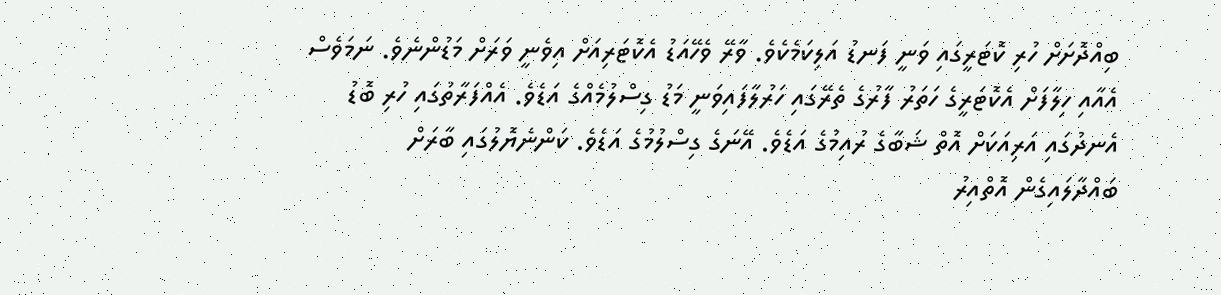ބިއްދޮށަށް ހުރި ކޮޓަރީގައި ވަނީ ފަނޑު އަލިކަމެކެވެ. ވާރޭ ވެހޭއަޑު އެކޮޓަރިއަށް އިވެނީ ވަރަށް މަޑުންނެވެ. ނަމަވެސް އެއާއި ހިލާފަށް އެކޮޓަރީގެ ހަތަރު ފާރުގެ ތެރޭގައި ހަރުލާފައިވަނީ މަޑު ގިސްލުމެއްގެ އަޑެވެ. އެއްފަރާތުގައި ހުރި ބޮޑު އެނދުގައި އަރިއަކަށް އޮތް ޝަބާގެ ރުއިމުގެ އަޑެވެ. އޭނަގެ ގިސްލުމުގެ އަޑެވެ. ކަންނެޔޮލުގައި ބާރަށް ބައްދާލައިގެން އޮތްއިރު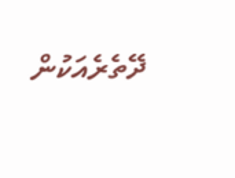ދޭތެރެއަކުން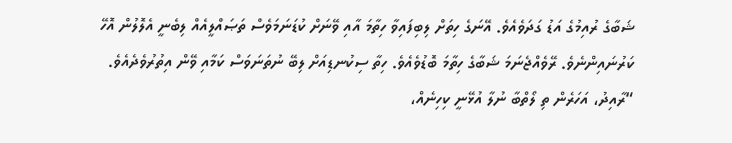ޝަބާގެ ރުއިމުގެ އަޑު ގަދަވެއެވެ. އޭނަގެ ހިތަށް ލިބިފައިވާ ހިތާމަ އާއި ވޭނަށް ކުޑަނަމަވެސް ތަޞައްލީއެއް ލިބެނީ އެލޮލުން އޮހޭ ކަރުނައިންނެވެ. ރޭވެއްޖެނަމަ ޝަބާގެ ހިތާމަ ބޮޑުވެއެވެ. ހިތާ ސިކުނޑިއަށް ލިބޭ ނުތަނަވަސް ކަމާއި ވޭން އިތުރުވެދެއެވެ.
“ރާއިދު، އަހަރެން ތި ލޯތްބާ ނުލާ އުޅޭނީ ކިހިނެއް،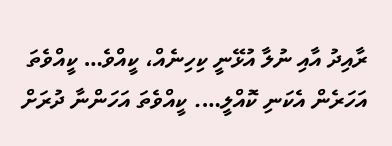ރާއިދު އާއި ނުލާ އުޅޭނީ ކިހިނެއް، ކީއްވެ… ކީއްވެތަ އަހަރެން އެކަނި ކޮއްލީ…. ކީއްވެތަ އަހަންނާ ދުރަށް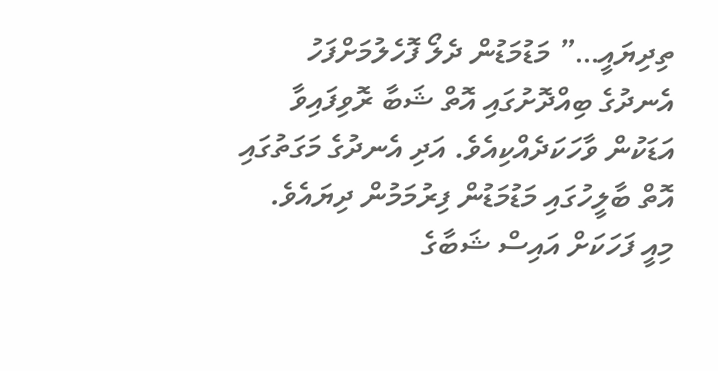ތިދިޔައީ…” މަޑުމަޑުން ދެލޯ ފޮހެލުމަށްފަހު އެނދުގެ ބިއްދޮށުގައި އޮތް ޝަބާ ރޮވިފައިވާ އަޑަކުން ވާހަކަދެއްކިއެވެ. އަދި އެނދުގެ މަގަތުގައި އޮތް ބާލީހުގައި މަޑުމަޑުން ފިރުމަމުން ދިޔައެވެ.
މިއީ ފަހަކަށް އައިސް ޝަބާގެ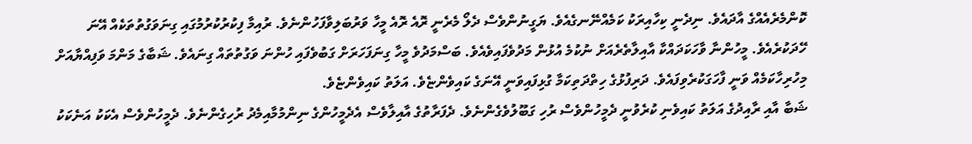ކޮންމެރެއެއްގެ އާދައެވެ. ނިދެނީ ކިހާއިރަކު ކަމެއްނޭނގެއެވެ. ޔަގީނުންވެސް ދެލޯ މެރެނީ ރޮއެ ރޮއެ މީހާ ވަރުބަލިވާފަހުންނެވެ. ރުއިމާ ފިކުރުކުރުމުގައި ގިނަވަގުތުތަކެއް އޭނަ ހޭދަކުރެއެވެ. މީހުންނާ ވާހަކަދައްކާ އާއިލާތެރެއަށް ނުކުމެ އުޅުން މަދުވެފައިވެއެވެ. ބަސްމަދުވެ މީހާ ގިނަފަހަރަށް ގަބުވެފައި ހުންނަ ވަގުތުތައް ގިނައެވެ. ޝަބާގެ މަންމަ ވަފިއްޔާއަށް މިހުރިހާކަމެއް ވަނީ ފާހަގަކުރެވިފައެވެ. ދަރިފުޅުގެ ހިތްދަތިކަމާ ގުޅިފައިވަނީ އޭނަގެ ކައިވެންޏެވެ. އަލަތު ކައިވެންޏެވެ.
ޝަބާ އާއި ރާއިދުގެ އަލަތު ކައިވެނި ކުރެވުނީ ދެމީހުންވެސް ރުހި ގަބޫލުވެގެންނެވެ. ދެފަރާތުގެ އާއިލާވެސް އެދެމީހުންގެ ނިންމުމާއިމެދު ރުހިގެންނެވެ. ދެމީހުންވެސް އެކަކު އަނެކަކު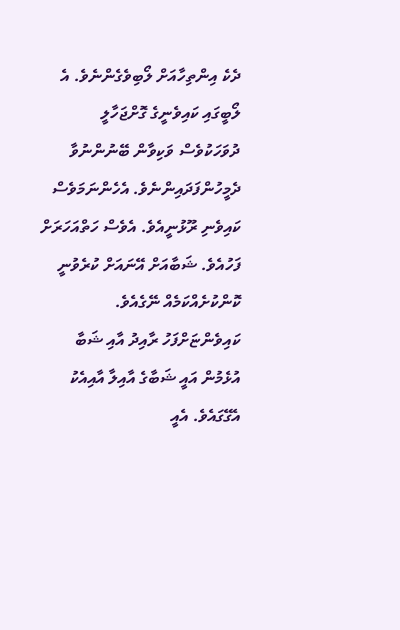ދެކެ އިންތިހާއަށް ލޯބިވެގެންނެވެ. އެ ލޯބީގައި ކައިވެނީގެ ގޮށްޖަހާލީ ދުވަހަކުވެސް ވަކިވާން ބޭނުންނުވާ ދެމީހުންފަދައިންނެވެ. އެހެންނަމަވެސް ކައިވެނި ރޫޅުނީއެވެ. އެވެސް ހަތްއަހަރަށް ފަހުއެވެ. ޝަބާއަށް އޭނައަށް ކުރެވުނީ ކޮންކުށެއްކަމެއް ނޭގެއެވެ. ކައިވެންޏަށްފަހު ރާއިދު އާއި ޝަބާ އުޅެމުން އައީ ޝަބާގެ އާއިލާ އާއިއެކު އެގޭގައެވެ. އެއީ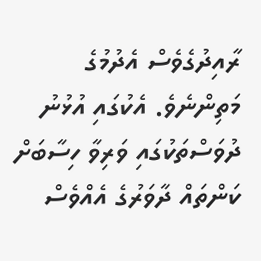ރާއިދުގެވެސް އެދުމުގެ މަތިންނެވެ. އެކުގައި އުޅުނު ދުވަސްތަކުގައި ވަރިވާ ހިސާބަށް ކަންތައް ދާވަރުގެ އެއްވެސް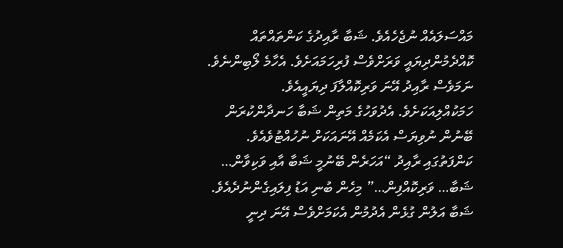މައްސަލައެއް ނުޖެހެއެވެ. ޝަބާ ރާއިދުގެ ކަންތައްތައް ކޮއްދެމުންދިޔައީ ވަރަށްވެސް ފުރިހަމައަށެވެ. އެހާމެ ލޯބިންނެވެ. ނަމަވެސް ރާއިދު އޭނަ ވަރިކޮއްލާފަ ދިޔައީއެވެ. ހަމަކުއްލިއަކަށެވެ. އެދުވަހުގެ މަތިން ޝަބާ ހަނދާންކުރަން ބޭނުން ނުވިޔަސް އެކަމެއް އޭނައަކަށް ނުހުއްޓުވެއެވެ. ކަންފަތުގައި ރާއިދު “އަހަރެން ބޭނުމީ ޝަބާ އާއި ވަކިވާން… ޝަބާ… ވަރިކޮއްފިން…” މިހެން ބުނި އަޑު ފިލައިގެންނުދެއެވެ. ޝަބާ އަލުން ގުޅެން އެދުމުން އެކަމަށްވެސް އޭނަ ދިނީ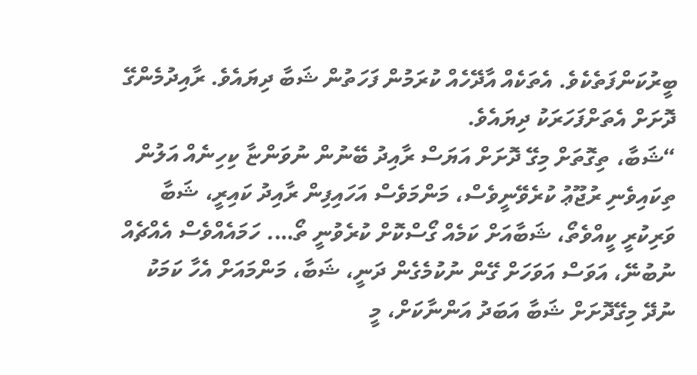ބީރުކަންފަތެކެވެ. އެތަކެއް އާދޭހެއް ކުރަމުން ފަހަތުން ޝަބާ ދިޔައެވެ. ރާއިދުމެންގޭ ދޮށަށް އެތަށްފަހަރަކު ދިޔައެވެ.
“ޝަބާ، ތިގޮތަށް މިގޭ ދޮށަށް އަޔަސް ރާއިދު ބޭނުން ނުވަންޏާ ކިހިނެއް އަލުން ތިކައިވެނި ރުޖޫޢު ކުރެވޭނީވެސް، މަންމަވެސް އަހައިފިން ރާއިދު ކައިރީ، ޝަބާ ވަރިކުރީ ކީއްވެތޯ، ޝަބާއަށް ކަމެއް ގޯސްކޮށް ކުރެވުނީ ތޯ…. ހަމައެއްވެސް އެއްޗެއް ނުބުނޭ، އަވަސް އަވަހަށް ގޭން ނުކުމެގެން ދަނީ، ޝަބާ، މަންމައަށް އެހާ ކަމަކު ނުދޭ މިގޭދޮށަށް ޝަބާ އަބަދު އަންނާކަށް، މީ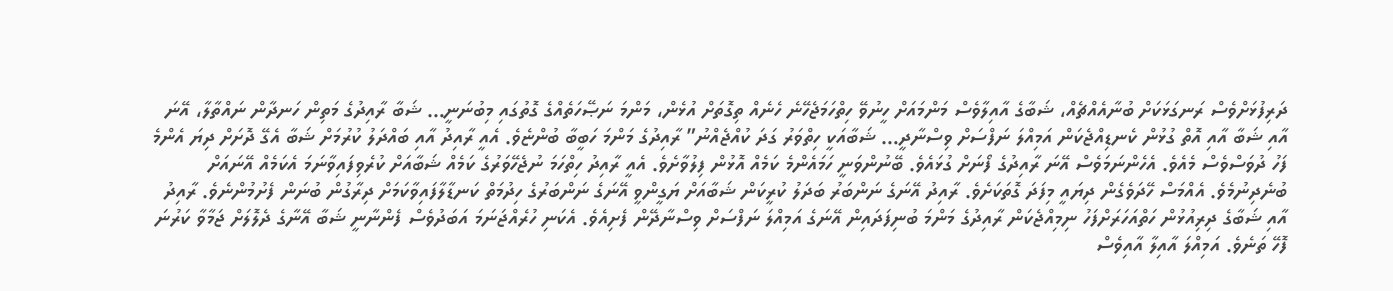ދަރިފުޅަށްވެސް ރަނގަޅަކަށް ބުނާއެއްޗެއް، ޝަބާގެ އާއިލާވެސް މަންމައަށް ހީނުވޭ ހިތްހަމަޖެހޭނެ ހެނެއް ތިގޮތަށް އުޅެން، މަންމަ ނަޞޭހަތެއްގެ ގޮތުގައި މިބުނަނީ… ޝަބާ ރާއިދުގެ މަތިން ހަނދާން ނައްތާލާ، އޭނަ އާއި ޝަބާ އާއި އޮތް ގުޅުން ކެނޑިއްޖެކަން އަމިއްލަ ނަފްސަށް ވިސްނާދީ… ޝަބާއަކީ ހިތްވަރު ގަދަ ކުއްޖެއްނު” ރާއިދުގެ މަންމަ ހަބީބާ ބުންޏެވެ. އެއީ ރާއިދު އާއި ބައްދަލު ކުރުމަށް ޝަބާ އެގޭ ދޮށަށް ދިޔަ އެންމެ ފަހު ދުވަސްވެސް މެއެވެ. އެހެންނަމަވެސް އޭނަ ރާއިދުގެ ފޯނަށް ގުޅައެވެ. ބޭނުންވަނީ ހަމައެންމެ ކަމެއް އޮޅުން ފިލުވާށެވެ. އެއީ ރާއިދު ހިތްހަމަ ނުޖެހޭވަރުގެ ކަމެއް ޝަބާއަށް ކުރެވިފައިވާނަމަ އެކަމެއް އޭނައަށް ބުނެދިނުމެވެ. އެއްމަސް ހޭދަވެގެން ދިޔައީ މިފަދަ ގޮތަކަށެވެ. ރާއިދު އޭނަގެ ނަންބަރު ބަދަލު ކުރީކަން ޝަބާއަށް ޔަގީންވީ އޭނަގެ ނަންބަރުގެ ހިދުމަތް ކަނޑާލާފައިވާކަމަށް ދިރާގުން ބުނަން ފެށުމުންނެވެ. ރާއިދު އާއި ޝަބާގެ ދިރިއުޅުން ހަތްއަހަރަށްފަހު ނިމިއްޖެކަން ރާއިދުގެ މަންމަ ބުނިފަދައިން އޭނަގެ އަމިއްލަ ނަފްސަށް ވިސްނާދޭން ފެށިއެވެ. އެކަނި ހުރެއްޖަނަމަ އަބަދުވެސް ފެންނާނީ ޝަބާ އޭނާގެ ދެލޮލަށް ޖަމާވާ ކަރުނަ ފޮހޭ ތަނެވެ. އަމިއްލަ އާއިލާ އާއިވެސް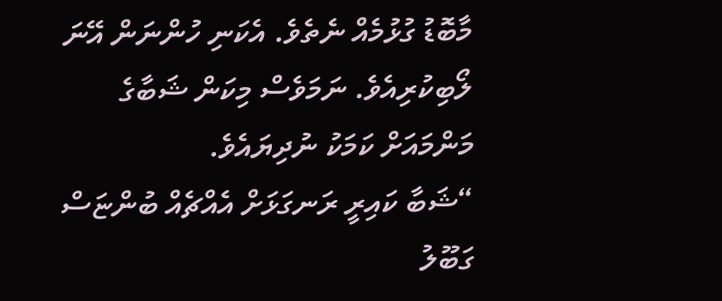މާބޮޑު ގުޅުމެއް ނެތެވެ. އެކަނި ހުންނަން އޭނަ ލޯބިކުރިއެވެ. ނަމަވެސް މިކަން ޝަބާގެ މަންމައަށް ކަމަކު ނުދިޔައެވެ.
“ޝަބާ ކައިރީ ރަނގަޅަށް އެއްޗެއް ބުންޏަސް ގަބޫލު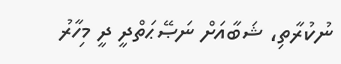ނުކުރާތި، ޝަބާއަށް ނަޞޭޙަތްދީ ދީ މިހާރު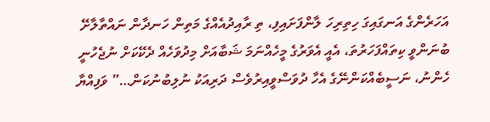އަހަރެންގެ އަނގައިގަ ހިތިރިހަ ލާންފަށައިފި، ތި ރާއިދުއެއްގެ މަތިން ހަނދާން ނައްތާލާށޭ ބުނަންވީ ކިތައްފަހަރުތަ، އެއީ އެވަރުގެ މީހެއްނަމަ ޝަބާއަށް މިދުވަހެއް ދެކޭކަށް ނުޖެހުނީ ހެންނު، ނަސީބެއްކަންނޭގެ އެހާ ދުވަސްވީއިރުވެސް ދަރިއަކު ނުލިބުނުކަން…” ވަފިއްޔާ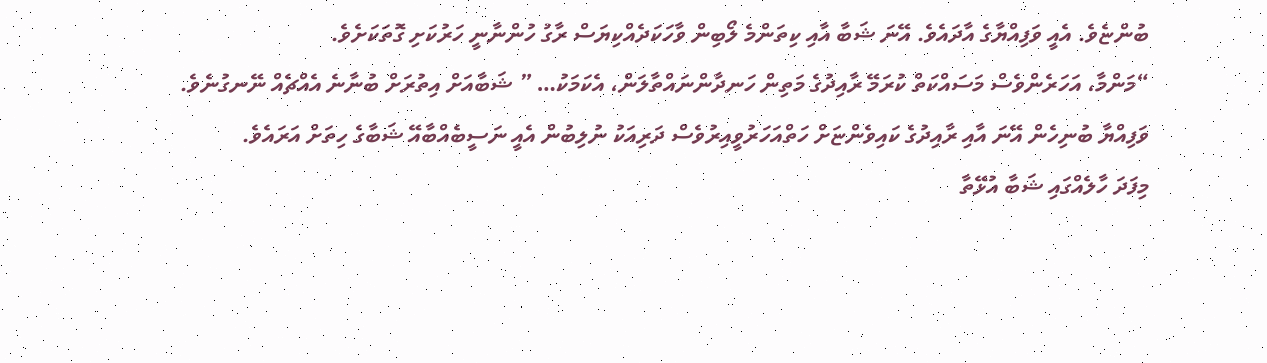ބުންޏެވެ. އެއީ ވަފިއްޔާގެ އާދައެވެ. އޭނަ ޝަބާ އާއި ކިތަންމެ ލޯބިން ވާހަކަދެއްކިޔަސް ރާގު ހުންނާނީ ހަރުކަށި ގޮތަކަށެވެ.
“މަންމާ، އަހަރެންވެސް މަސައްކަތް ކުރަމޭ ރާއިދުގެ މަތިން ހަނދާންނައްތާލަން، އެކަމަކު… ” ޝަބާއަށް އިތުރަށް ބުނާނެ އެއްޗެއް ނޭނގުނެވެ. ވަފިއްޔާ ބުނިހެން އޭނަ އާއި ރާއިދުގެ ކައިވެންޏަށް ހަތްއަހަރުވީއިރުވެސް ދަރިއަކު ނުލިބުން އެއީ ނަސީބެއްބާއޭ ޝަބާގެ ހިތަށް އަރައެވެ.
މިފަދަ ހާލެއްގައި ޝަބާ އުޅޭތާ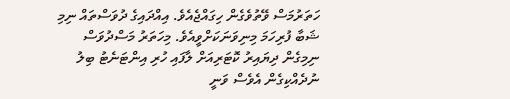ހަތަރުމަސް ވޭތުވެގެން ހިގައްޖެއެވެ. އިއްދައިގެ ދުވަސްތައް ނިމި ޝަބާ ފުރިހަމަ މިނިވަނަކަށްވީއެވެ. މިހަތަރު މަސްދުވަސް ނިމިގެން ދިޔައިރު ކޮޓަރިއަށް ލާފައި ހުރި އިންޓަނެޓު ބިލު ނުދެއްކިގެން އެވެސް ވަނީ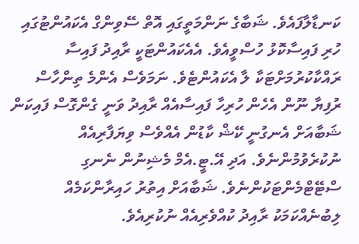ކަނޑާލާފައެވެ. ޝަބާގެ ނަންމަތީގައި އޮތް ސޭވިންގް އެކައުންޓުގައި ހުރި ފައިސާކޮޅު ހުސްވީއެވެ. އެއެކައުންޓަކީ ރާއިދު ފައިސާ ރައްކާކުރުމަށްޓަކާ ލާ އެކައުންޓެވެ. ނަމަވެސް އެންމެ ތިންހާސް ރުފިޔާ ނޫން އެހެން ހުރިހާ ފައިސާއެއް ރާއިދު ވަނީ ގެންގޮސް ފައިކަން ޝަބާއަށް އެނގުނީ ކޭޝް ކާޑުން އެއްވެސް ވިޔަފާރިއެއް ނުކުރެވުމުންނެވެ. އަދި އޭ.ޓީ.އެމް މެޝިނުން ނެނގި ސްޓޭޓްމެންޓަކުންނެވެ. ޝަބާއަށް އިތުރު ހައިރާންކަމެއް ލިބުނެއްކަމަކު ރާއިދު ކުއްވެރިއެއް ނުކުރިއެވެ.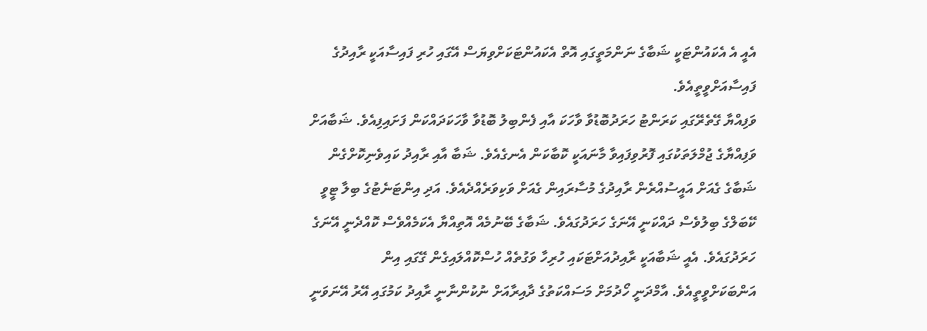އެއީ އެ އެކައުންޓަކީ ޝަބާގެ ނަންމަތީގައި އޮތް އެކައުންޓަކަށްވިޔަސް އޭގައި ހުރި ފައިސާއަކީ ރާއިދުގެ ފައިސާއަށްވީތީއެވެ.
ވަފިއްޔާ ގޭތެރޭގައި ކަރަންޓު ހަރަދުބޮޑުވާ ވާހަކަ އާއި ފެންބިލު ބޮޑުވާ ވާހަކަދައްކަން ފަށައިފިއެވެ. ޝަބާއަށް ވަފިއްޔާގެ ޖުމްލަތަކުގައި ފޮރުވިފައިވާ މާނައަކީ ކޮބާކަން އެނގެއެވެ. ޝަބާ އާއި ރާއިދު ކައިވެނިކޮށްގެން ޝަބާގެ ގެއަށް އައީސުއްރެން ރާއިދުގެ މުސާރައިން ގެއަށް ވަކިވަރެއްދެއެވެ. އަދި އިންޓަނެޓުގެ ބިލާ ޓީވީ ކޭބަލްގެ ބިލުވެސް ދައްކަނީ އޭނަގެ ހަރަދުގައެވެ. ޝަބާގެ ބޭނުމެއް އޮތިއްޔާ އެކަމެއްވެސް ކޮއްދެނީ އޭނަގެ ހަރަދުގައެވެ. އެއީ ޝަބާއަކީ ރާއިދުއަށްޓަކައި ހުރިހާ ވަގުތެއް ހުސްކޮއްލައިގެން ގޭގައި އިން އަންބަކަށްވީތީއެވެ. އާމްދަނީ ހޯދުމަށް މަސައްކަތުގެ ދާއިރާއަށް ނުކުންނާނީ ރާއިދު ކަމުގައި އޭރު އޭނަވަނީ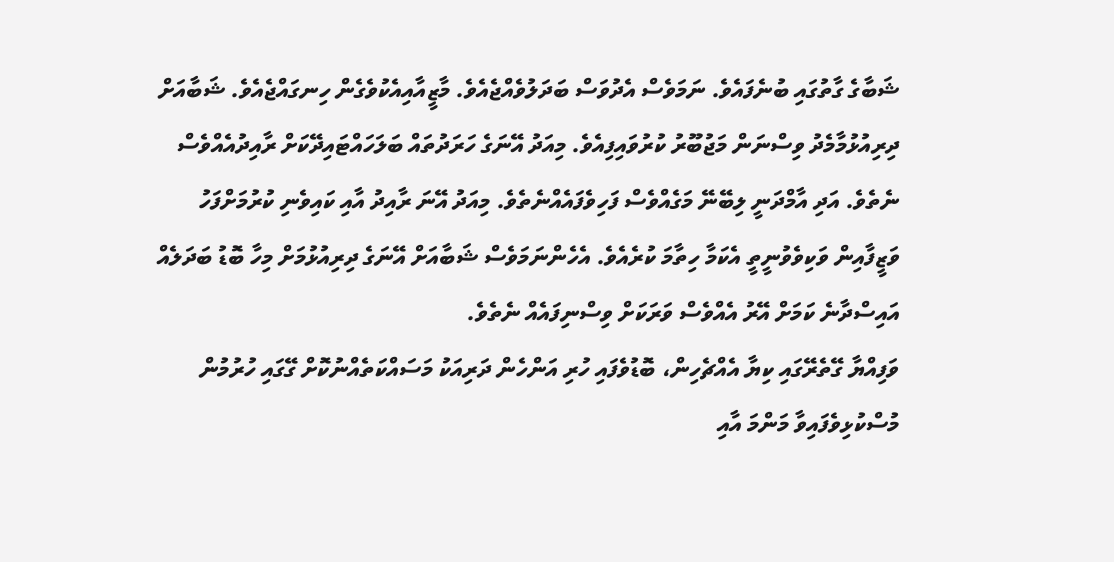ޝަބާގެ ގާތުގައި ބުނެފައެވެ. ނަމަވެސް އެދުވަސް ބަދަލުވެއްޖެއެވެ. މާޒީއާއިއެކުވެގެން ހިނގައްޖެއެވެ. ޝަބާއަށް ދިރިއުޅުމާމެދު ވިސްނަން މަޖުބޫރު ކުރުވައިފިއެވެ. މިއަދު އޭނަގެ ހަރަދުތައް ބަލަހައްޓައިދޭކަށް ރާއިދުއެއްވެސް ނެތެވެ. އަދި އާމްދަނީ ލިބޭނޭ މަގެއްވެސް ފަހިވެފައެއްނެތެވެ. މިއަދު އޭނަ ރާއިދު އާއި ކައިވެނި ކުރުމަށްފަހު ވަޒީފާއިން ވަކިވެވުނީތީ އެކަމާ ހިތާމަ ކުރެއެވެ. އެހެންނަމަވެސް ޝަބާއަށް އޭނަގެ ދިރިއުޅުމަށް މިހާ ބޮޑު ބަދަލެއް އައިސްދާނެ ކަމަށް އޭރު އެއްވެސް ވަރަކަށް ވިސްނިފައެއް ނެތެވެ.
ވަފިއްޔާ ގޭތެރޭގައި ކިޔާ އެއްޗެހިން، ބޮޑުވެފައި ހުރި އަންހެން ދަރިއަކު މަސައްކަތެއްނުކޮށް ގޭގައި ހުރުމުން މުސްކުޅިވެފައިވާ މަންމަ އާއި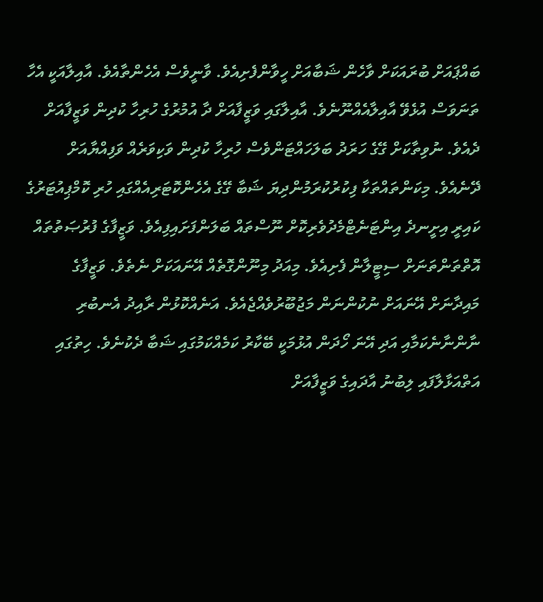ބައްޕައަށް ބުރައަކަށް ވާހެން ޝަބާއަށް ހީވާންފެށިއެވެ. ވާނީވެސް އެހެންތާއެވެ. އާއިލާއަކީ އެހާ ތަނަވަސް އުޅެވޭ އާއިލާއެއްނޫނެވެ. އާއިލާގައި ވަޒީފާއަށް ދާ އުމުރުގެ ހުރިހާ ކުދިން ވަޒީފާއަށް ދެއެވެ. ނުވިތާކަށް ގޭގެ ހަރަދު ބަލަހައްޓަންވެސް ހުރިހާ ކުދިން ވަކިވަރެއް ވަފިއްޔާއަށް ދޭނެއެވެ. މިކަންތައްތަކާ ފިކުރުކުރަމުންދިޔަ ޝަބާ ގޭގެ އެހެންކޮޓަރިއެއްގައި ހުރި ކޮމްޕިއުޓަރުގެ ކައިރީ އިށީނދެ އިންޓަނެޓްމެދުވެރިކޮށް ނޫސްތައް ބަލަންފަށައިފިއެވެ. ވަޒީފާގެ ފުރުޞަތުތައް އޮތްތަންތަނަށް ސިޓީލާން ފެށިއެވެ. މިއަދު މިނޫންގޮތެއް އޭނައަކަށް ނެތެވެ. ވަޒީފާގެ މައިދާނަށް އޭނައަށް ނުކުންނަން މަޖުބޫރުވެއްޖެއެވެ. އަނެއްކޮޅުން ރާއިދު އެނބުރި ނާންނާނެކަމާއި އަދި އޭނަ ހޯދަން އުޅުމަކީ ބޭކާރު ކަމެއްކަމުގައި ޝަބާ ދެކުނެވެ. ހިތުގައި އަތްއަޅާލާފައި ލިބުނު އާދައިގެ ވަޒީފާއަށް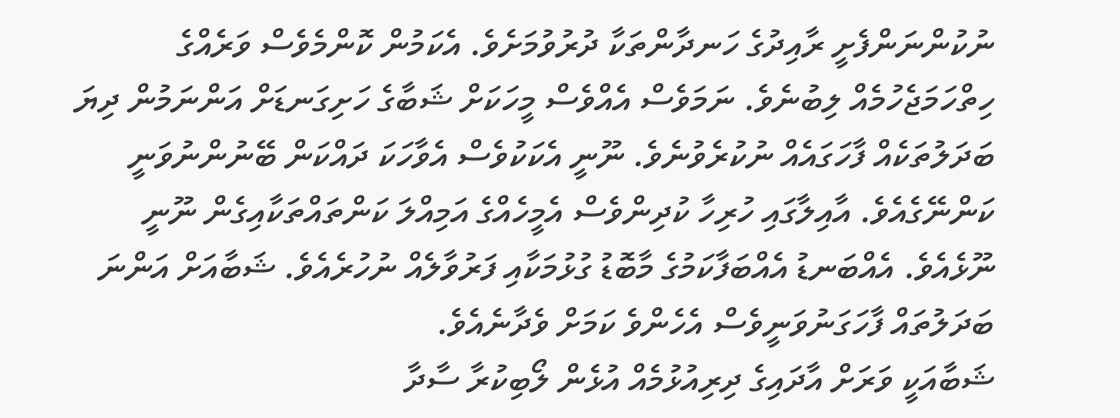ނުކުންނަންފެށީ ރާއިދުގެ ހަނދާންތަކާ ދުރުވުމަށެވެ. އެކަމުން ކޮންމެވެސް ވަރެއްގެ ހިތްހަމަޖެހުމެއް ލިބުނެވެ. ނަމަވެސް އެއްވެސް މީހަކަށް ޝަބާގެ ހަށިގަނޑަށް އަންނަމުން ދިޔަ ބަދަލުތަކެއް ފާހަގައެއް ނުކުރެވުނެވެ. ނޫނީ އެކަކުވެސް އެވާހަކަ ދައްކަން ބޭނުންނުވަނީ ކަންނޭގެއެވެ. އާއިލާގައި ހުރިހާ ކުދިންވެސް އެމީހެއްގެ އަމިއްލަ ކަންތައްތަކާއިގެން ނޫނީ ނޫޅެއެވެ. އެއްބަނޑު އެއްބަފާކަމުގެ މާބޮޑު ގުޅުމަކާއި ފަރުވާލެއް ނުހުރެއެވެ. ޝަބާއަށް އަންނަ ބަދަލުތައް ފާހަގަނުވަނީވެސް އެހެންވެ ކަމަށް ވެދާނެއެވެ.
ޝަބާއަކީ ވަރަށް އާދައިގެ ދިރިއުޅުމެއް އުޅެން ލޯބިކުރާ ސާދާ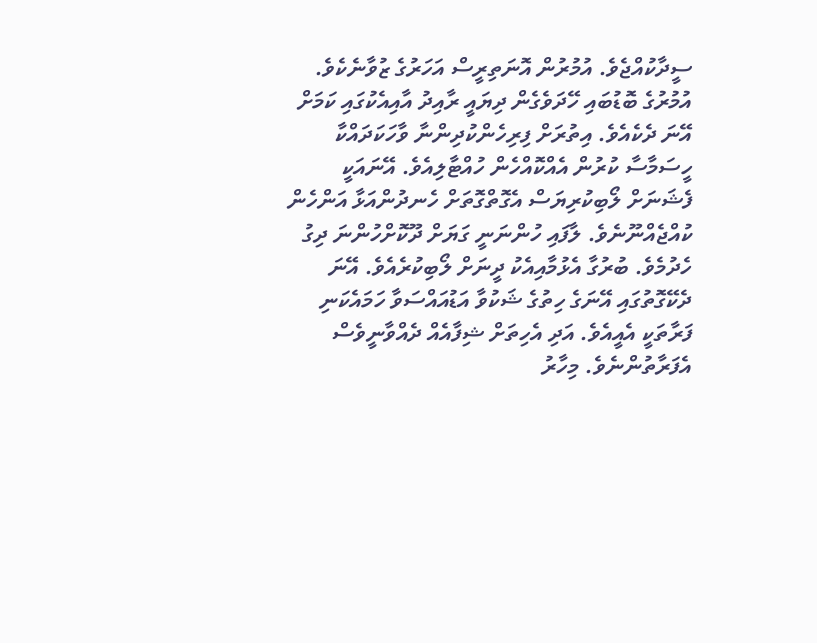ސީދާކުއްޖެވެ. އުމުރުން އޮނަތިރީސް އަހަރުގެ ޒުވާނެކެވެ. އުމުރުގެ ބޮޑުބައި ހޭދަވެގެން ދިޔައީ ރާއިދު އާއިއެކުގައި ކަމަށް އޭނަ ދެކެއެވެ. އިތުރަށް ފިރިހެންކުދިންނާ ވާހަކަދައްކާ ހީސަމާސާ ކުރުން އެއްކޮއްހެން ހުއްޓާލިއެވެ. އޭނައަކީ ފެޝަނަށް ލޯބިކުރިޔަސް އެގޮތްގޮތަށް ހެނދުންއަޅާ އަންހެން ކުއްޖެއްނޫނެވެ. ލާފައި ހުންނަނީ ގަޔަށް ދޫކޮށްހުންނަ ދިގު ހެދުމެވެ. ބުރުގާ އެޅުމާއިއެކު ދީނަށް ލޯބިކުރެއެވެ. އޭނަ ދެކޭގޮތުގައި އޭނަގެ ހިތުގެ ޝަކުވާ އަޑުއައްސަވާ ހަމައެކަނި ފަރާތަކީ އެއީއެވެ. އަދި އެހިތަށް ޝިފާއެއް ދެއްވާނީވެސް އެފަރާތުންނެވެ. މިހާރު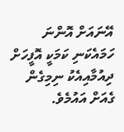އޭނައަށް އޮންނަ ހަމައެކަނި ކަމަކީ އޮފީހަށް ދިއުމާއިއެކު ނިމިގެން ގެއަށް އައުމެވެ.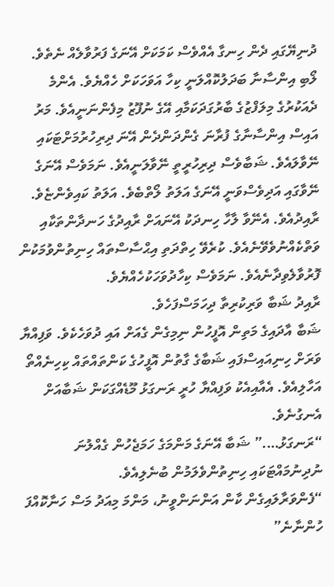ދުނިޔޭގައި ދެން ހިނގާ އެއްވެސް ކަމަކަށް އޭނަގެ ފަރުވާލެއް ނެތެވެ. ލޯބި އިންސާނާ ބަދަލުކޮއްލަނީ ކިހާ އަވަހަކަށް ހެއްޔެވެ. އެންމެ ދެއަކުރުގެ މިލަފްޒުގެ ބާރުގަދަކަމާއި އޭގެ ނުފޫޒު މިފެންނަނީއެވެ. މަރު އައިސް އިންސާނާގެ ފުރާނަ ގެންދަންދެން އޭނަ ދިރިހުރުމަށްޓަކައި ނޭވާލައެވެ. ޝަބާވެސް ދިރިހުރީތީ ނޭވާލަނީއެވެ. ނަމަވެސް އޭނަގެ ނޭވާގައި އަދިވެސްވަނީ އޭނަގެ އަލަތު ލޯތްބެވެ. އަލަތު ކައިވެންޏެވެ. ރާއިދުއެވެ. އެނޭވާ ލާހާ ހިނދަކު އޭނައަށް ރާއިދުގެ ހަނދާންތަކާއި ވަތްކެއްނުވެވޭނެއެވެ. ކުރެވޭ ހިތްދަތި އިޙްސާސްތައް ހިނިތުންވުމަކުން ފޮރުވާލެވިދާނެއެވެ. ނަމަވެސް ކިހާދުވަހަކުހެއްޔެވެ.
ރާއިދު ޝަބާ ވަރިކުރިތާ ދިހަމަސްފަހެވެ.
ޝަބާ އާދައިގެ މަތިން އޮފީހުން ނިމިގެން ގެއަށް އައި ދުވަހެކެވެ. ވަފިއްޔާ ވަރަށް ހިނިއައިސްފައި ޝަބާގެ ގާތުން އޮފީހުގެ ކަންތައްތައް ކިހިނެއްތޯ އަހާލިއެވެ. އެއާއިއެކު ވަފިއްޔާ ހުރީ ރަނގަޅު މޫޑެއްގަކަން ޝަބާއަށް އެނގުނެވެ.
“ރަނގަޅު….” ޝަބާ އޭނަގެ މަންމަގެ ހަމަޖެހުން ގެއްލުނަ ނުދިނުމައްޓަކައި ހިނިތުންވެލަމުން ބުނެލިއެވެ.
“ފެންވަރާލައިގެން ކާން އަންނަންވީނު، މަންމަ މިއަދު މަސް ހަނާކޮއްފަ ހުންނާނެ”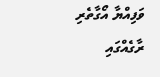ވަފިއްޔާ އޯގާތެރި ރާގެއްގައި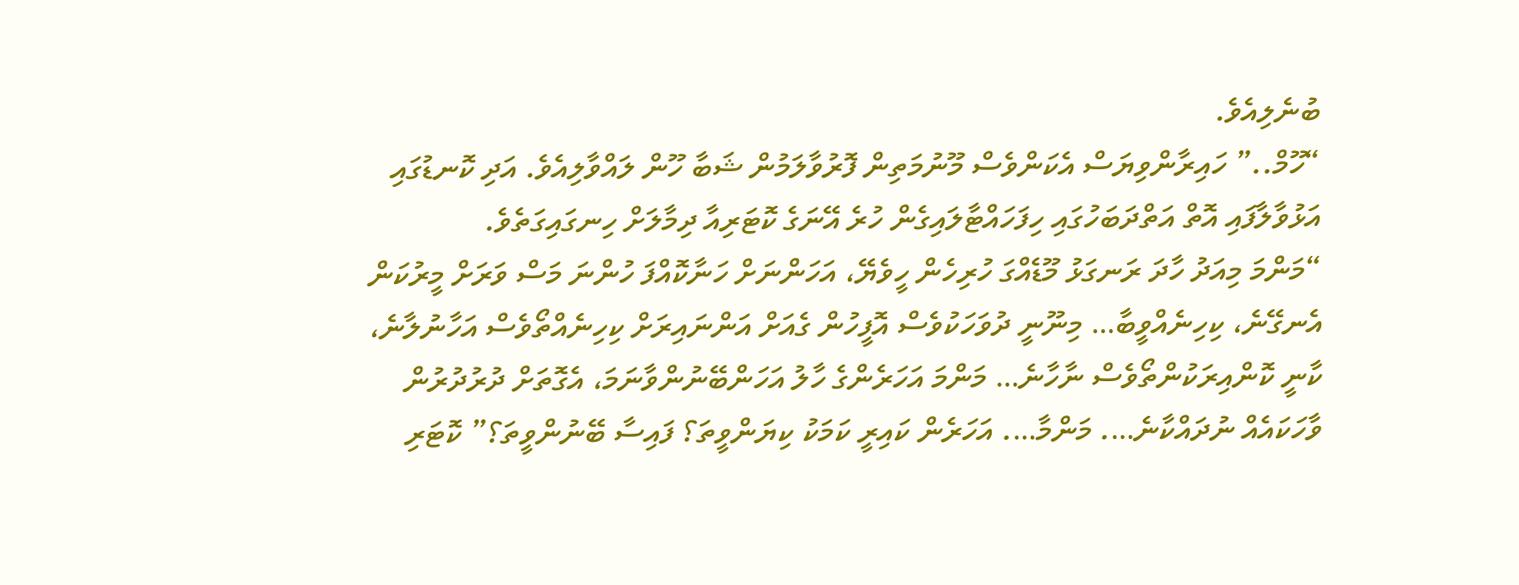ބުނެލިއެވެ.
“ހޫމް..” ހައިރާންވިޔަސް އެކަންވެސް މޫނުމަތިން ފޮރުވާލަމުން ޝަބާ ހޫން ލައްވާލިއެވެ. އަދި ކޮނޑުގައި އަޅުވާލާފައި އޮތް އަތްދަބަހުގައި ހިފަހައްޓާލައިގެން ހުރެ އޭނަގެ ކޮޓަރިއާ ދިމާލަށް ހިނގައިގަތެވެ.
“މަންމަ މިއަދު ހާދަ ރަނގަޅު މޫޑެއްގަ ހުރިހެން ހީވެޔޭ، އަހަންނަށް ހަނާކޮއްފަ ހުންނަ މަސް ވަރަށް މީރުކަން އެނގޭނެ، ކިހިނެއްވީބާ… މިނޫނީ ދުވަހަކުވެސް އޮފީހުން ގެއަށް އަންނައިރަށް ކިހިނެއްތޯވެސް އަހާނުލާނެ، ކާނީ ކޮންއިރަކުންތޯވެސް ނާހާނެ… މަންމަ އަހަރެންގެ ހާލު އަހަންބޭނުންވާނަމަ، އެގޮތަށް ދުރުދުރުން ވާހަކައެއް ނުދައްކާނެ…. މަންމާ…. އަހަރެން ކައިރީ ކަމަކު ކިޔަންވީތަ؟ ފައިސާ ބޭނުންވީތަ؟” ކޮޓަރި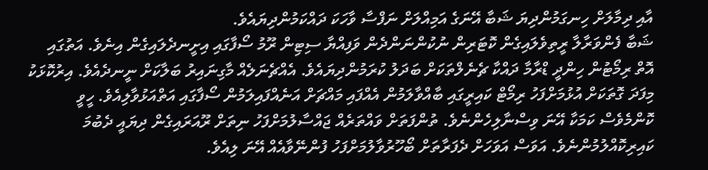އާއި ދިމާލަށް ހިނގަމުންދިޔަ ޝަބާ އޭނަގެ އަމިއްލަށް ނަފްސާ ވާހަކަ ދައްކަމުންދިޔައެވެ.
ޝަބާ ފެންވަރާލާ ރީތިވެލައިގެން ކޮޓަރިން ނުކުންނަންދެން ވަފިއްޔާ ސިޓިން ރޫމު ސޯފާގައި އިށީނދެލައިގެން އިނެވެ. އަތުގައި އޮތް ރިމޯޓުން ހިންދީ ޑްރާމާ ދައްކާ ޗެނެލްތަކަށް ބަދަލު ކުރަމުންދިޔައެވެ. އެއްޗެނަލެއް މާގިނައިރު ބަލާކަށް ނީނދެއެވެ. އިރުކޮޅަކު މިފަދަ ގޮތަކަށް އުޅުމަށްފަހު ރިމޯޓް ކައިރީގައި ބާއްވާލަމުން އެއްފައި މައްޗަށް އަނެއްފައިލަމުން ސޯފާގައި އަތްއަޅުވާލިއެވެ. ހީވީ ކޮންމެވެސް ކަމަކާ އޭނަ ވިސްނާލިހެންނެވެ. ތުންފަތަށް ވައްތަރެއް ޖައްސާލުމަށްފަހު ނިތަށް ރޫއަރައިގެން ދިޔައީ ދެބުމަ ކައިރިކޮއްލުމުންނެވެ. އަވަސް އަވަހަށް ދެފަރާތަށް ބޯހޫރުވާލުމަށްފަހު ފުންނޭވާއެއް އޭނަ ލިއެވެ.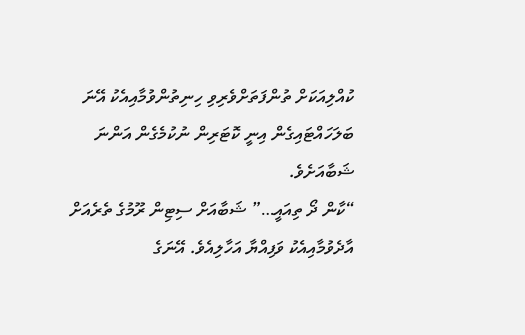ކުއްލިއަކަށް ތުންފަތަށްވެރިވި ހިނިތުންވުމާއިއެކު އޭނަ ބަލަހައްޓައިގެން އިނީ ކޮޓަރިން ނުކުމެގެން އަންނަ ޝަބާއަށެވެ.
“ކާން ދޯ ތިއައީ…” ޝަބާއަށް ސިޓިން ރޫމުގެ ތެރެއަށް އާދެވުމާއިއެކު ވަފިއްޔާ އަހާލިއެވެ. އޭނަގެ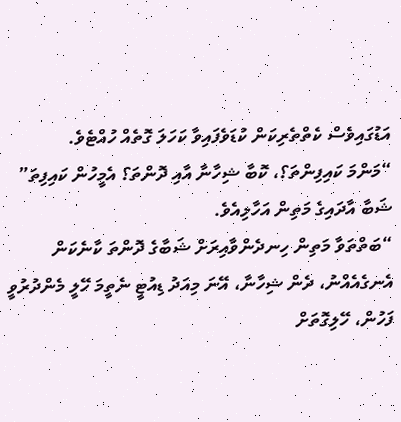އަޑުގައިވެސް ކެތްތެރިކަން ކުޑަވެފައިވާ ކަހަލަ ގޮތެއް ހުއްޓެވެ.
“މަންމަ ކައިފިންތަ؟، ކޮބާ ޝިހާނާ އާއި ދޮންތަ؟ އެމީހުން ކައިފިތަ” ޝަބާ އާދައިގެ މަތިން އަހާލިއެވެ.
“ބަތްތަވާ މަތިން ހިނދެންވާއިރަށް ޝަބާގެ ދޮންތަ ކާނެކަން އެނގެއެއްނު، ދެން ޝިހާނާ، އޭނަ މިއަދު ޑިއުޓީ ނެތީމަ ހޭލީ މެންދުރުވީ ފަހުން، ހޭލިގޮތަށް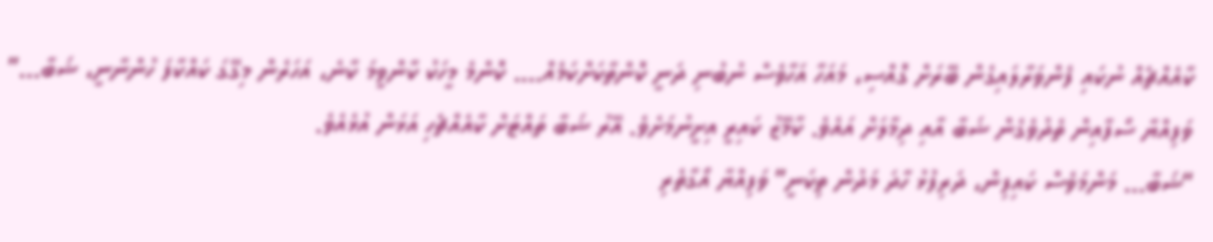ކާއެއްޗެއް ނުކައި ފެންވަރާލައިގެން ބޭރަށް ގޮއްސި، މައަހާ އަހާވެސް ނުބުނި ދަނީ ކޮންތާކަށްކަމެއް…. ކޮންމެ މީހަކު ކާންވީމަ ކާނެ، އަހަރެން މިގޭގަ ކައްކާފަ ހުންނާނީ، ޝަބާ…” ވަފިއްޔާ ސޯފާއިން ތެދުވެގެން ޝަބާ އާއި ދިމާލަށް އައެވެ. ކާމޭޒު ކައިރީ އިށީނުމަށެވެ. އޭރު ޝަބާ ތައްޓަށް ކާއެއްޗެހި އަޅަން އުޅެއެވެ.
“ޝަބާ… މަންމަވެސް ކައިފިން، ދަރިފުޅު ހާދަ މަދުން ތިކަނީ” ވަފިއްޔާ އޯގާތެރި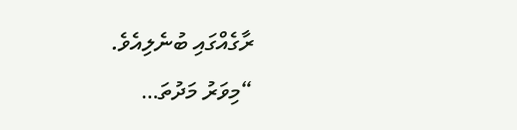ރާގެއްގައި ބުނެލިއެވެ.
“މިވަރު މަދުތަ…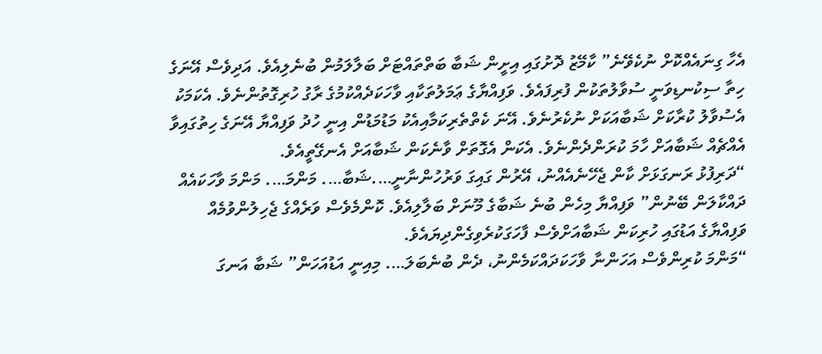އެހާ ގިނައެއްކޮށް ނުކެވޭނެ” ކާމޭޒު ދޮށުގައި އިށީން ޝަބާ ބަތްތައްޓަށް ބަލާލަމުން ބުނެލިއެވެ. އަދިވެސް އޭނަގެ ހިތާ ސިކުނޑިވަނީ ސުވާލުތަކުން ފުރިފައެވެ. ވަފިއްޔާގެ ޢަމަލުތަކާއި ވާހަކަދެއްކުމުގެ ރާގު ހުރިގޮތުންނެވެ. އެކަމަކު އެސުވާލު ކުރާކަށް ޝަބާއަކަށް ނުކެރުނެވެ. އޭނަ ކެތްތެރިކަމާއިއެކު މަޑުމަޑުން އިނީ ހުދު ވަފިއްޔާ އޭނަގެ ހިތުގައިވާ އެއްޗެއް ޝަބާއަށް ހާމަ ކުރަންދެންނެވެ. އެކަން އެގޮތަށް ވާނެކަން ޝަބާއަށް އެނގޭތީއެވެ.
“ދަރިފުޅު ރަނގަޅަށް ކާން ޖެހޭނެއެއްނު، އޭރުން ގައިގަ ވަރުހުންނާނީ….ޝަބާ…. މަންމަ…. މަންމަ ވާހަކައެއް ދައްކާލަން ބޭނުން” ވަފިއްޔާ މިހެން ބުނެ ޝަބާގެ މޫނަށް ބަލާލިއެވެ. ކޮންމެވެސް ވަރެއްގެ ޖެހިލުންވުމެއް ވަފިއްޔާގެ އަޑުގައި ހުރިކަން ޝަބާއަށްވެސް ފާހަގަކުރެވިގެންދިޔައެވެ.
“މަންމަ ކުރިންވެސް އަހަންނާ ވާހަކަދައްކަމެންނު، ދެން ބުނެބަލަ…. މިއިނީ އަޑުއަހަން” ޝަބާ އަނގަ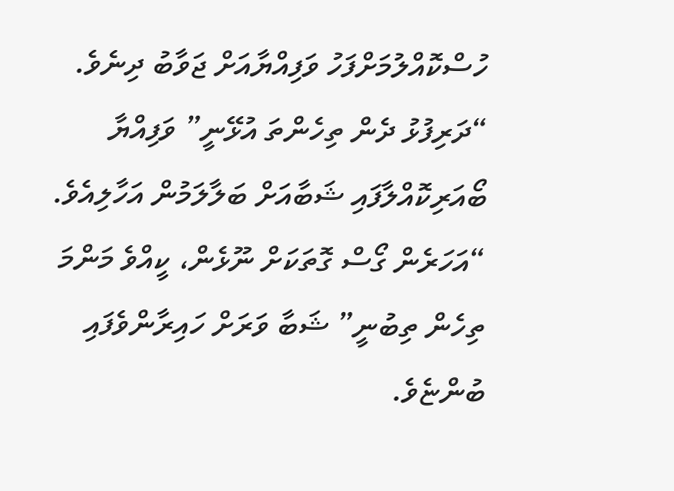ހުސްކޮއްލުމަށްފަހު ވަފިއްޔާއަށް ޖަވާބު ދިނެވެ.
“ދަރިފުޅު ދެން ތިހެންތަ އުޅޭނީ” ވަފިއްޔާ ބޯއަރިކޮއްލާފައި ޝަބާއަށް ބަލާލަމުން އަހާލިއެވެ.
“އަހަރެން ގޯސް ގޮތަކަށް ނޫޅެން، ކީއްވެ މަންމަ ތިހެން ތިބުނީ” ޝަބާ ވަރަށް ހައިރާންވެފައި ބުންޏެވެ.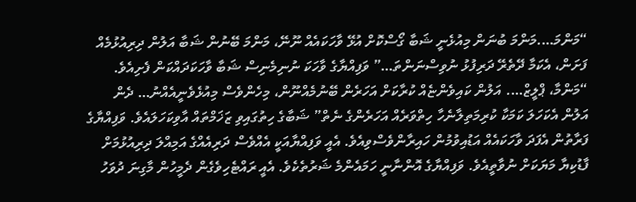“މަންމަ….މަންމަ ބުނަން މިއުޅެނީ ޝަބާ ގޯސްކޮށް އުޅޭ ވާހަކައެއް ނޫނޭ، މަންމަ ބޭނުން ޝަބާ އަލުން ދިރިއުޅުމެއް ފަށަން، އެކަމާ ދޭތެރޭ ދަރިފުޅު ނުވިސްނަންތަ…” ވަފިއްޔާގެ ވާހަކަ ނުނިމެނިސް ޝަބާ ވާހަކަދައްކަން ފެށިއެވެ.
“މަންމާ، ޕްލީޒް…. އަލުން ކައިވެންޏެއް ކުރާކަށް އަހަރެން ބޭނުމެއްނޫން، މިހެންވެސް މިއުޅެވެނީއެއްނު… ދެން އަލުން އެކަހަލަ ކަމަކާ ކުރިމަތިލާނެހާ ހިތްވަރެއް އަހަރެންގެ ނެތް” ޝަބާގެ ހިތުގައިވި ޒަޚަމްތައް އާވިކަހަލައެވެ. ވަފިއްޔާގެ ފަރާތުން އެފަދަ ވާހަކައެއް އަޑުއިވުމުން ހައިރާންވެސްވިއެވެ. އެއީ ވަފިއްޔާއަކީ އެއްވެސް ދަރިއެއްގެ އަމިއްލަ ދިރިއުޅުމަށް ފާޑުކިޔާ މަޔަކަށް ނުވާތީއެވެ. ވަފިއްޔާގެ އޮންނާނީ ހަމައެންމެ ޝަރުތެކެވެ. އެއީ ރައްޓެހިވެގެން ދެމީހުން މާގިނަ ދުވަހު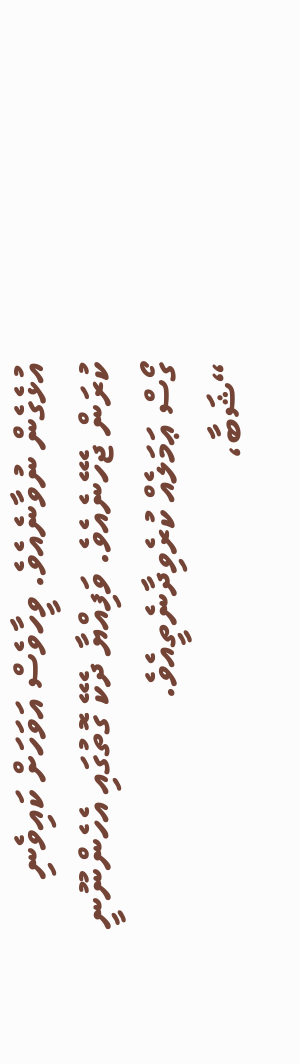އުޅެގެން ނުވާނެއެވެ. ވީހާވެސް އަވަހަށް ކައިވެނި ކުރަން ޖެހޭނެއެވެ. ވަފިއްޔާ ދެކޭ ގޮތުގައި އެހެންނޫނީ ގޯސް ޢަމަލެއް ކުރެވިދާނެތީއެވެ.
“ޝަބާ،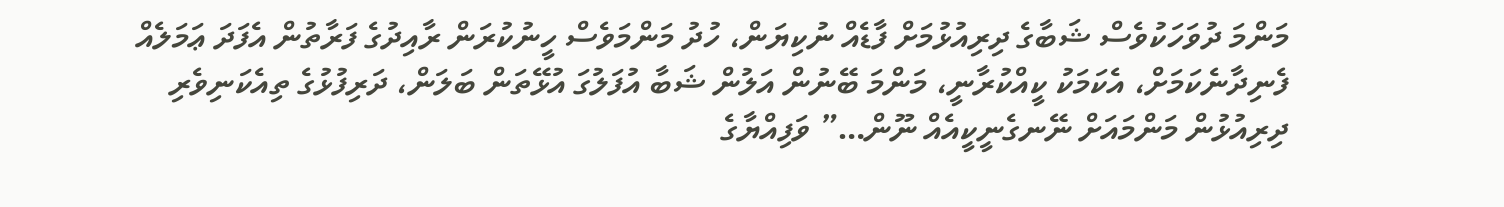މަންމަ ދުވަހަކުވެސް ޝަބާގެ ދިރިއުޅުމަށް ފާޑެއް ނުކިޔަން، ހުދު މަންމަވެސް ހީނުކުރަން ރާއިދުގެ ފަރާތުން އެފަދަ ޢަމަލެއް ފެނިދާނެކަމަށް، އެކަމަކު ކީއްކުރާނީ، މަންމަ ބޭނުން އަލުން ޝަބާ އުފަލުގަ އުޅޭތަން ބަލަން، ދަރިފުޅުގެ ތިއެކަނިވެރި ދިރިއުޅުން މަންމައަށް ނޭނގެނީކީއެއް ނޫން…” ވަފިއްޔާގެ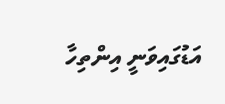އަޑުގައިވަނީ އިންތިހާ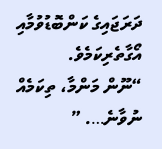ދަރަޖައިގެ ކަންބޮޑުވުމާއި އޯގާތެރިކަމެވެ.
“ނޫން މަންމާ، ތިކަމެއް ނުވާނެ…. ”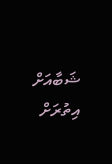ޝަބާއަށް އިތުރަށް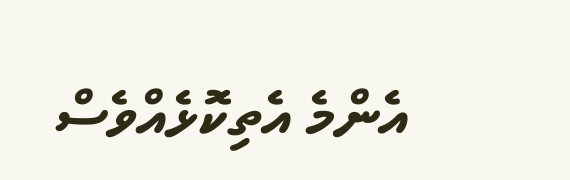އެންމެ އެތިކޮޅެއްވެސް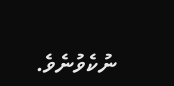ނުކެވުނެވެ.